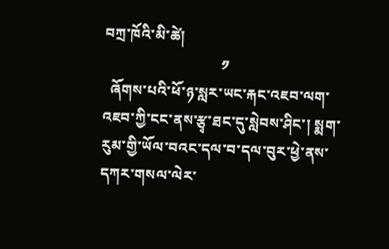བཀྲ་ཁོའི་མི་ཚེ།
                                ༡
  ཞོགས་པའི་ཕོ་ཉ་སླར་ཡང་རྐང་འཇབ་ལག་འཇབ་ཀྱི་ངང་ནས་རྩྭ་ཐང་དུ་སླེབས་ཤིང་། སྨག་རུམ་གྱི་ཡོལ་བའང་དལ་བ་དལ་བུར་ཕྱེ་ནས་དཀར་གསལ་ལེར་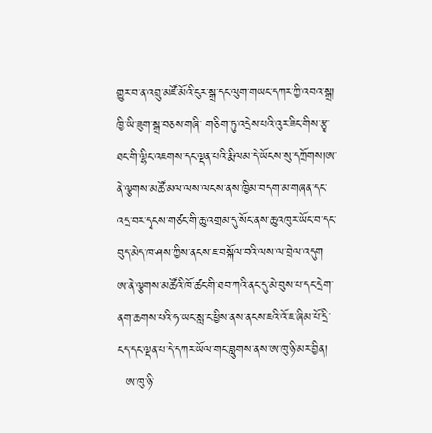གྱུར་བ་ན་འབྲུ་མཛོ་མོའི་ངུར་སྒྲ་དང་ལུག་གཡང་དཀར་ཀྱི་འབའ་སྒྲ། ཁྱི་ཡི་ཟུག་སྒྲ་བཅས་གཞི་ གཅིག་ཏུ་འདྲེས་པའི་འུར་ཟིང་གིས་རྩྭ་ཐང་གི་ལྷིང་འཇགས་དང་ལྡན་པའི་རྨི་ལམ་དེ་ཡོངས་སུ་དཀྲོགས།ཨ་ནེ་ལྕགས་མཚོ་མལ་ལས་ལངས་ནས་ཁྱིམ་བདག་མ་གཞན་དང་འདྲ་བར་དྭངས་གཙང་གི་ཆུ་འགྲམ་དུ་སོང་ནས་ཆུ་འཁུར་ཡོང་བ་དང་བུད་མེད་ཁ་ཤས་ཀྱིས་ནངས་ཇ་བསྐོལ་བའི་ལས་ལ་བྲེལ་འདུག ཨ་ནེ་ལྕགས་མཚོའི་ཁོ་ཚང་གི་ཐབ་ཀའི་ནང་དུ་མེ་བུས་པ་དང་དྲེག་ནག་ཆགས་པའི་ཧ་ཡང་སླ་ང་ཕྱིས་ནས་ནངས་ཇའི་འོ་ཇ་ཞིམ་པོ་དྲི་ངད་དང་ལྡན་པ་དེ་དཀར་ཡོལ་གང་བླུགས་ནས་ཨ་ཁུ་ཉི་མར་བྱིན།
  ཨ་ཁུ་ཉི་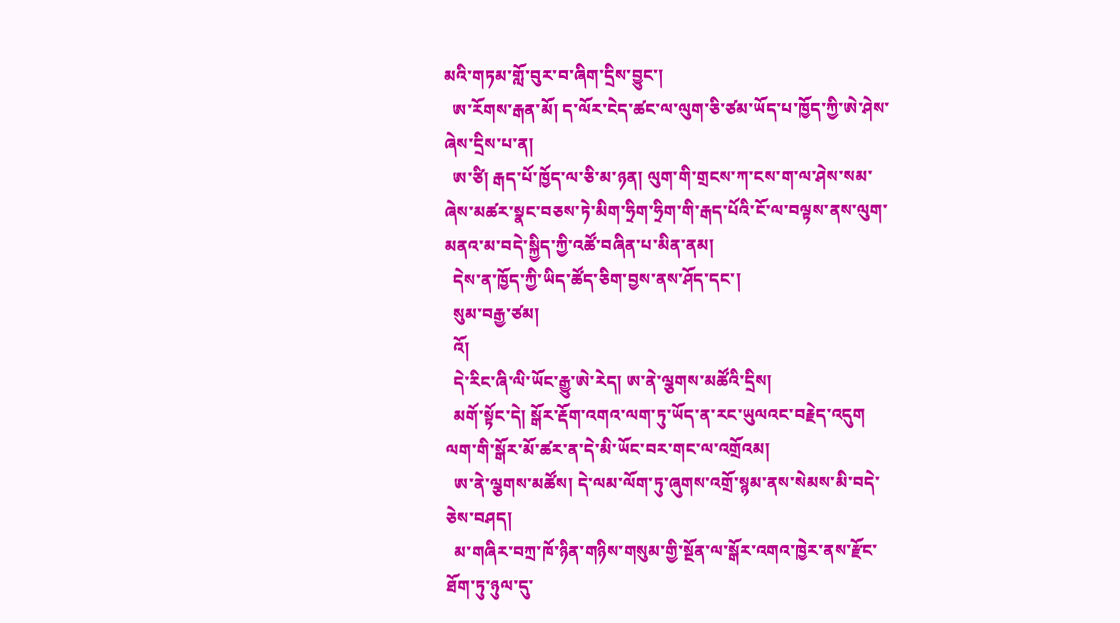མའི་གཏམ་གློ་བུར་བ་ཞིག་དྲིས་བྱུང་།
  ཨ་རོགས་རྒན་མོ། ད་ལོར་ངེད་ཚང་ལ་ལུག་ཅི་ཙམ་ཡོད་པ་ཁྱོད་ཀྱི་ཨེ་ཤེས་ཞེས་དྲིས་པ་ན།
  ཨ་ཙི། རྒད་པོ་ཁྱོད་ལ་ཅི་མ་ཉན། ལུག་གི་གྲངས་ཀ་ངས་ག་ལ་ཤེས་སམ་ཞེས་མཚར་སྣང་བཅས་ཏེ་མིག་ཧྲིག་ཧྲིག་གི་རྒད་པོའི་ངོ་ལ་བལྟས་ནས་ལུག་མནའ་མ་བདེ་སྐྱིད་ཀྱི་འཚོ་བཞིན་པ་མིན་ནམ།
  དེས་ན་ཁྱོད་ཀྱི་ཡིད་ཚོད་ཅིག་བྱས་ནས་ཤོད་དང་།
  སུམ་བརྒྱ་ཙམ།
  འོ།
  དེ་རིང་ཞི་ལི་ཡོང་རྒྱུ་ཨེ་རེད། ཨ་ནེ་ལྕགས་མཚོའི་དྲིས།
  མགོ་སྟོང་དེ། སྒོར་རྡོག་འགའ་ལག་ཏུ་ཡོད་ན་རང་ཡུལའང་བརྗེད་འདུག ལག་གི་སྒོར་མོ་ཚར་ན་དེ་མི་ཡོང་བར་གང་ལ་འགྲོའམ།
  ཨ་ནེ་ལྕགས་མཚོས། དེ་ལམ་ལོག་ཏུ་ཞུགས་འགྲོ་སྙམ་ནས་སེམས་མི་བདེ་ཅེས་བཤད།
  མ་གཞིར་བཀྲ་ཁོ་ཉིན་གཉིས་གསུམ་གྱི་སྔོན་ལ་སྒོར་འགའ་ཁྱེར་ནས་རྫོང་ཐོག་ཏུ་ཉུལ་དུ་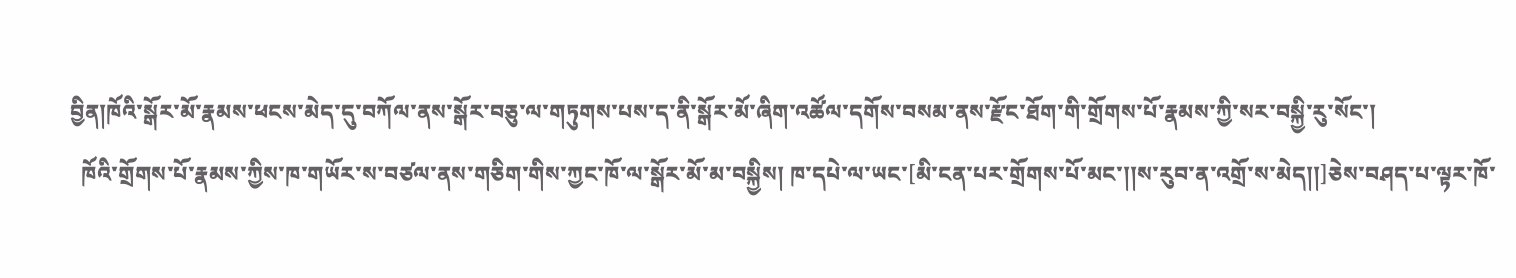བྱིན།ཁོའི་སྒོར་མོ་རྣམས་ཕངས་མེད་དུ་བཀོལ་ནས་སྒོར་བཅུ་ལ་གཏུགས་པས་ད་ནི་སྒོར་མོ་ཞིག་འཚོལ་དགོས་བསམ་ནས་རྫོང་ཐོག་གི་གྲོགས་པོ་རྣམས་ཀྱི་སར་བསྐྱི་རུ་སོང་།
  ཁོའི་གྲོགས་པོ་རྣམས་ཀྱིས་ཁ་གཡོར་ས་བཙལ་ནས་གཅིག་གིས་ཀྱང་ཁོ་ལ་སྒོར་མོ་མ་བསྐྱིས། ཁ་དཔེ་ལ་ཡང་[མི་ངན་པར་གྲོགས་པོ་མང་།།ས་རུབ་ན་འགྲོ་ས་མེད།།]ཅེས་བཤད་པ་ལྟར་ཁོ་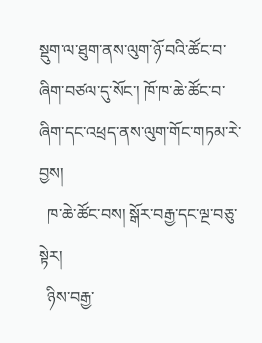སྡུག་ལ་ཐུག་ནས་ལུག་ཉོ་བའི་ཚོང་བ་ཞིག་བཙལ་དུ་སོང་། ཁོ་ཁ་ཆེ་ཚོང་བ་ཞིག་དང་འཕྲད་ནས་ལུག་གོང་གཏམ་རེ་བྱས།
  ཁ་ཆེ་ཚོང་བས། སྒོར་བརྒྱ་དང་ལྔ་བཅུ་སྟེར།
  ཉིས་བརྒྱ་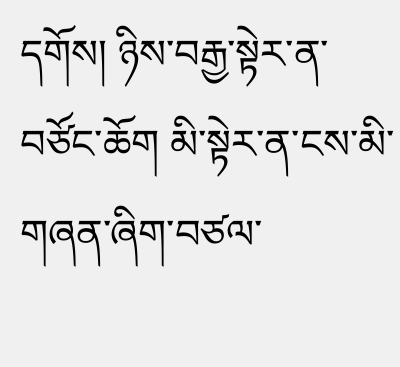དགོས། ཉིས་བརྒྱ་སྟེར་ན་བཙོང་ཆོག མི་སྟེར་ན་ངས་མི་གཞན་ཞིག་བཙལ་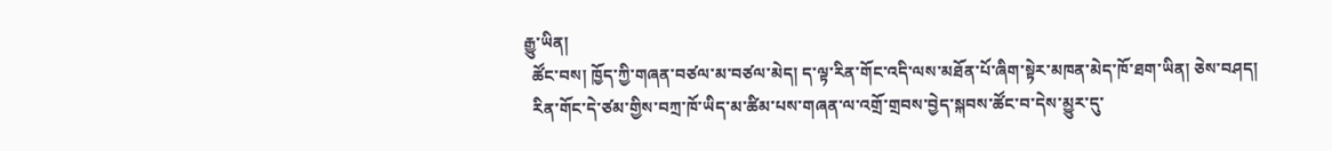རྒྱུ་ཡིན།
  ཚོང་བས། ཁྱོད་ཀྱི་གཞན་བཙལ་མ་བཙལ་མེད། ད་ལྟ་རིན་གོང་འདི་ལས་མཐོན་པོ་ཞིག་སྟེར་མཁན་མེད་ཁོ་ཐག་ཡིན། ཅེས་བཤད།
  རིན་གོང་དེ་ཙམ་གྱིས་བཀྲ་ཁོ་ཡིད་མ་ཚིམ་པས་གཞན་ལ་འགྲོ་གྲབས་བྱེད་སྐབས་ཚོང་བ་དེས་མྱུར་དུ་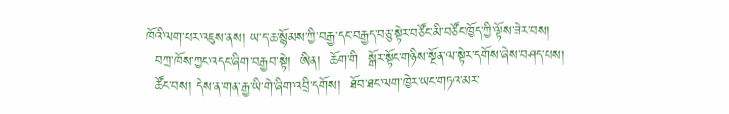ཁོའི་ལག་པར་འཇུས་ནས། ཡ་ད་ཆ་སྙོམས་ཀྱི་བརྒྱ་དང་བརྒྱད་བཅུ་སྟེར་བཙོང་མི་བཙོང་ཁྱོད་ཀྱི་ལྟོས་ཟེར་བས།
  བཀྲ་ཁོས་ཀྱང་འདང་ཞིག་བརྒྱབ་སྟེ།  ཨིན།  ཆོག་གི  སྒོར་སྟོང་གཉིས་སྔོན་ལ་སྟེར་དགོས་ཞེས་བཤད་པས།
  ཚོང་བས། དེས་ན་གན་རྒྱ་ཡི་གེ་ཞིག་འབྲི་དགོས།  ཐོབ་ཐང་ལག་ཁྱེར་ཡང་གཏའ་མར་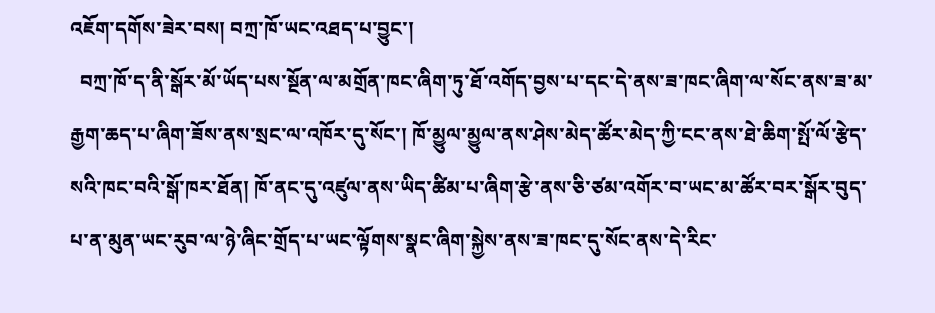འཇོག་དགོས་ཟེར་བས། བཀྲ་ཁོ་ཡང་འཐད་པ་བྱུང་།
  བཀྲ་ཁོ་ད་ནི་སྒོར་མོ་ཡོད་པས་སྔོན་ལ་མགྲོན་ཁང་ཞིག་ཏུ་ཐོ་འགོད་བྱས་པ་དང་དེ་ནས་ཟ་ཁང་ཞིག་ལ་སོང་ནས་ཟ་མ་རྒྱག་ཆད་པ་ཞིག་ཟོས་ནས་སྲང་ལ་འཁོར་དུ་སོང་། ཁོ་མྱུལ་མྱུལ་ནས་ཤེས་མེད་ཚོར་མེད་ཀྱི་ངང་ནས་ཐེ་ཆིག་སྤོ་ལོ་རྩེད་སའི་ཁང་བའི་སྒོ་ཁར་ཐོན། ཁོ་ནང་དུ་འཛུལ་ནས་ཡིད་ཚིམ་པ་ཞིག་རྩེ་ནས་ཅི་ཙམ་འགོར་བ་ཡང་མ་ཚོར་བར་སྒོར་བུད་པ་ན་མུན་ཡང་རུབ་ལ་ཉེ་ཞིང་གྲོད་པ་ཡང་ལྟོགས་སྣང་ཞིག་སྐྱེས་ནས་ཟ་ཁང་དུ་སོང་ནས་དེ་རིང་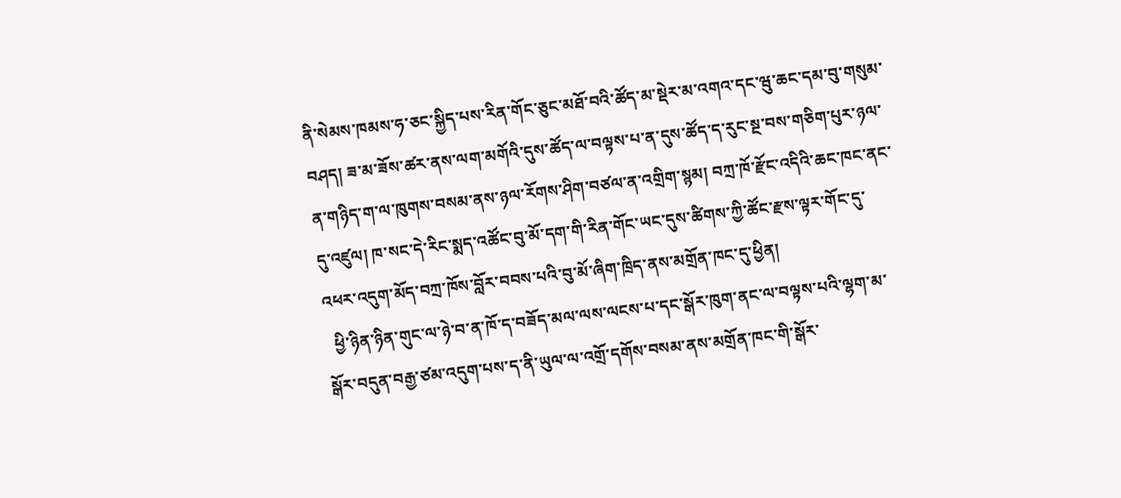ནི་སེམས་ཁམས་ཧ་ཅང་སྐྱིད་པས་རིན་གོང་ཅུང་མཐོ་བའི་ཚོད་མ་སྡེར་མ་འགའ་དང་ཝུ་ཆང་དམ་བུ་གསུམ་བཤད། ཟ་མ་ཟོས་ཚར་ནས་ལག་མགོའི་དུས་ཚོད་ལ་བལྟས་པ་ན་དུས་ཚོད་ད་རུང་སྔ་བས་གཅིག་པུར་ཉལ་ན་གཉིད་ག་ལ་ཁུགས་བསམ་ནས་ཉལ་རོགས་ཤིག་བཙལ་ན་འགྲིག་སྙམ། བཀྲ་ཁོ་རྫོང་འདིའི་ཆང་ཁང་ནང་དུ་འཛུལ། ཁ་སང་དེ་རིང་སྨད་འཚོང་བུ་མོ་དག་གི་རིན་གོང་ཡང་དུས་ཚིགས་ཀྱི་ཚོང་རྫས་ལྟར་གོང་དུ་འཕར་འདུག་མོད་བཀྲ་ཁོས་བློར་བབས་པའི་བུ་མོ་ཞིག་ཁྲིད་ནས་མགྲོན་ཁང་དུ་ཕྱིན།
  ཕྱི་ཉིན་ཉིན་གུང་ལ་ཉེ་བ་ན་ཁོ་ད་བཟོད་མལ་ལས་ལངས་པ་དང་སྒོར་ཁུག་ནང་ལ་བལྟས་པའི་ལྷག་མ་སྒོར་བདུན་བརྒྱ་ཙམ་འདུག་པས་ད་ནི་ཡུལ་ལ་འགྲོ་དགོས་བསམ་ནས་མགྲོན་ཁང་གི་སྒོར་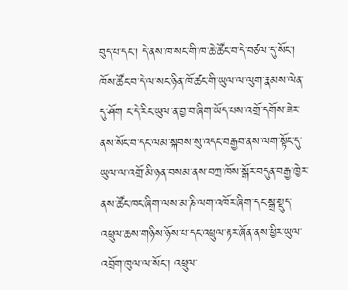བུད་པ་དང་། དེ་ནས་ཁ་སང་གི་ཁ་ཆེ་ཚོང་བ་དེ་བཙལ་དུ་སོང་། ཁོས་ཚོང་བ་དེ་ལ་སང་ཉིན་ཁོ་ཚང་གི་ཡུལ་ལ་ལུག་རྣམས་ལེན་དུ་ཤོག ང་དེ་རིང་ཡུལ་ན་བྱ་བ་ཞིག་ཡོད་པས་འགྲོ་དགོས་ཟེར་ནས་སོང་བ་དང་ལམ་སྐབས་སུ་འདང་བརྒྱབ་ནས་ལག་སྟོང་དུ་ཡུལ་ལ་འགྲོ་མི་ཉན་བསམ་ནས་བཀྲ་ཁོས་སྒོར་བདུན་བརྒྱ་ཁྱེར་ནས་ཚོང་ཁང་ཞིག་ལས་མ་ཎི་ལག་འཁོར་ཞིག་དང་སྒྲ་སྡུད་འཕྲུལ་ཆས་གཉིས་ཉོས་པ་དང་འཕྲུལ་རྟར་ཞོན་ནས་ཕྱིར་ཡུལ་འབྲོག་ཁུལ་ལ་སོང་། འཕྲུལ་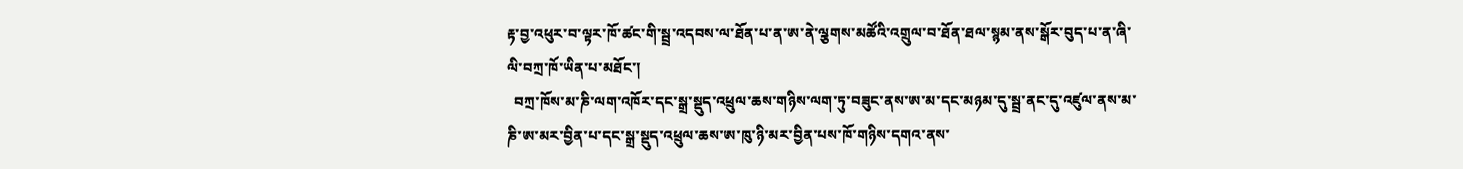རྟ་བྱ་འཕུར་བ་ལྟར་ཁོ་ཚང་གི་སྦྲ་འདབས་ལ་ཐོན་པ་ན་ཨ་ནེ་ལྕགས་མཚོའི་འགྲུལ་བ་ཐོན་ཐལ་སྙམ་ནས་སྒོར་བུད་པ་ན་ཞི་ལི་བཀྲ་ཁོ་ཡིན་པ་མཐོང་།
  བཀྲ་ཁོས་མ་ཎི་ལག་འཁོར་དང་སྒྲ་སྡུད་འཕྲུལ་ཆས་གཉིས་ལག་ཏུ་བཟུང་ནས་ཨ་མ་དང་མཉམ་དུ་སྦྲ་ནང་དུ་འཛུལ་ནས་མ་ཎི་ཨ་མར་བྱིན་པ་དང་སྒྲ་སྡུད་འཕྲུལ་ཆས་ཨ་ཁུ་ཉི་མར་བྱིན་པས་ཁོ་གཉིས་དགའ་ནས་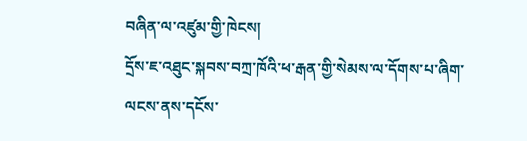བཞིན་ལ་འཛུམ་གྱི་ཁེངས།
དྲོས་ཇ་འཐུང་སྐབས་བཀྲ་ཁོའི་ཕ་རྒན་གྱི་སེམས་ལ་དོགས་པ་ཞིག་ལངས་ནས་དངོས་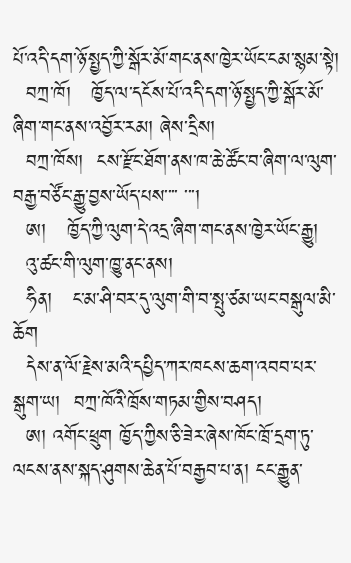པོ་འདི་དག་ཉོ་སྤྱད་ཀྱི་སྒོར་མོ་གང་ནས་ཁྱེར་ཡོང་ངམ་སྙམ་སྟེ།
  བཀྲ་ཁོ།   ཁྱོད་ལ་དངོས་པོ་འདི་དག་ཉོ་སྤྱད་ཀྱི་སྒོར་མོ་ཞིག་གང་ནས་འབྱོར་རམ། ཞེས་དྲིས།
  བཀྲ་ཁོས།  ངས་རྫོང་ཐོག་ནས་ཁ་ཆེ་ཚོང་བ་ཞིག་ལ་ལུག་བརྒྱ་བཙོང་རྒྱུ་བྱས་ཡོད་པས་་་་ ་་་།
  ཨ།   ཁྱོད་ཀྱི་ལུག་དེ་འདྲ་ཞིག་གང་ནས་ཁྱེར་ཡོང་རྒྱུ།
  འུ་ཚང་གི་ལུག་ཁྱུ་ནང་ནས།
  ཧིན།   ང་མ་ཤི་བར་དུ་ལུག་གི་བ་སྤུ་ཙམ་ཡང་བསྒུལ་མི་ཆོག
  དེས་ན་ལོ་རྗེས་མའི་དཔྱིད་ཀར་ཁངས་ཆག་འབབ་པར་སྒུག་ཡ།  བཀྲ་ཁོའི་ཁྲོས་གཏམ་གྱིས་བཤད།
  ཨ། འགོང་ཕྲུག ཁྱོད་ཀྱིས་ཅི་ཟེར་ཞེས་ཁོང་ཁྲོ་དྲག་ཏུ་ལངས་ནས་སྐད་ཤུགས་ཆེན་པོ་བརྒྱབ་པ་ན། ངང་རྒྱུན་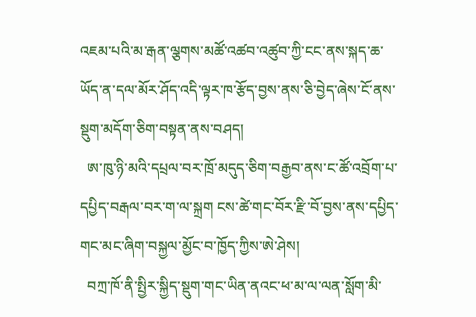འཇམ་པའི་མ་རྒན་ལྕགས་མཚོ་འཚབ་འཚུབ་ཀྱི་ངང་ནས་སྐད་ཆ་ཡོད་ན་དལ་མོར་ཤོད་འདི་ལྟར་ཁ་རྩོད་བྱས་ནས་ཅི་བྱེད་ཞེས་ངོ་ནས་སྡུག་མདོག་ཅིག་བསྟན་ནས་བཤད།
  ཨ་ཁུ་ཉི་མའི་དཔྲལ་བར་ཁྲོ་མདུད་ཅིག་བརྒྱབ་ནས་ང་ཚོ་འབྲོག་པ་དཔྱིད་བརྒལ་བར་ག་ལ་སྐྲག ངས་ཚེ་གང་བོར་རྫི་བོ་བྱས་ནས་དཔྱིད་གང་མང་ཞིག་བསྐྱལ་མྱོང་བ་ཁྱོད་ཀྱིས་ཨེ་ཤེས།
  བཀྲ་ཁོ་ནི་སྤྱིར་སྐྱིད་སྡུག་གང་ཡིན་ནའང་ཕ་མ་ལ་ལན་སློག་མི་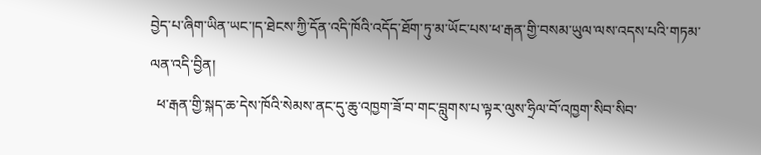བྱེད་པ་ཞིག་ཡིན་ཡང་།ད་ཐེངས་ཀྱི་དོན་འདི་ཁོའི་འདོད་ཐོག་ཏུ་མ་ཡོང་པས་ཕ་རྒན་གྱི་བསམ་ཡུལ་ལས་འདས་པའི་གཏམ་ལན་འདི་བྱིན།
  ཕ་རྒན་གྱི་སྐད་ཆ་དེས་ཁོའི་སེམས་ནང་དུ་ཆུ་འཁྱག་ཟོ་བ་གང་བླུགས་པ་ལྟར་ལུས་ཧྲིལ་བོ་འཁྱག་སིབ་སིབ་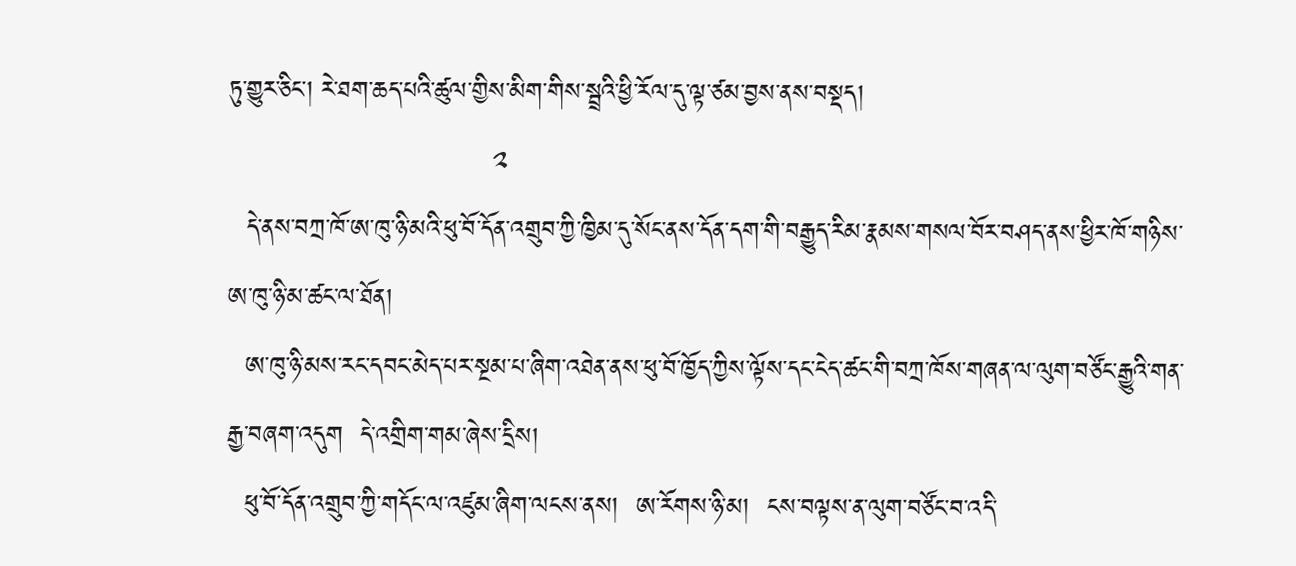ཏུ་གྱུར་ཅིང་། རེ་ཐག་ཆད་པའི་ཚུལ་གྱིས་མིག་གིས་སྦྲའི་ཕྱི་རོལ་དུ་ལྟ་ཙམ་བྱས་ནས་བསྡད།
                              ༢
  དེ་ནས་བཀྲ་ཁོ་ཨ་ཁུ་ཉི་མའི་ཕུ་བོ་དོན་འགྲུབ་ཀྱི་ཁྱིམ་དུ་སོང་ནས་དོན་དག་གི་བརྒྱུད་རིམ་རྣམས་གསལ་བོར་བཤད་ནས་ཕྱིར་ཁོ་གཉིས་ཨ་ཁུ་ཉི་མ་ཚང་ལ་ཐོན།
  ཨ་ཁུ་ཉི་མས་རང་དབང་མེད་པར་སྔམ་པ་ཞིག་འཐེན་ནས་ཕུ་བོ་ཁྱོད་ཀྱིས་ལྟོས་དང་ངེད་ཚང་གི་བཀྲ་ཁོས་གཞན་ལ་ལུག་བཙོང་རྒྱུའི་གན་རྒྱ་བཞག་འདུག  དེ་འགྲིག་གམ་ཞེས་དྲིས།
  ཕུ་བོ་དོན་འགྲུབ་ཀྱི་གདོང་ལ་འཛུམ་ཞིག་ལངས་ནས།  ཨ་རོགས་ཉི་མ།  ངས་བལྟས་ན་ལུག་བཙོང་བ་འདི་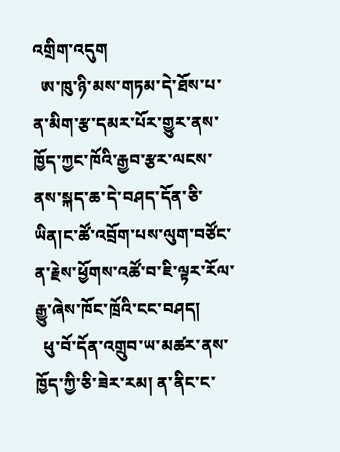འགྲིག་འདུག
  ཨ་ཁུ་ཉི་མས་གཏམ་དེ་ཐོས་པ་ན་མིག་རྩ་དམར་པོར་གྱུར་ནས་ཁྱོད་ཀྱང་ཁོའི་རྒྱབ་རྩར་ལངས་ནས་སྐད་ཆ་དེ་བཤད་དོན་ཅི་ཡིན།ང་ཚོ་འབྲོག་པས་ལུག་བཙོང་ན་རྗེས་ཕྱོགས་འཚོ་བ་ཇི་ལྟར་རོལ་རྒྱུ་ཞེས་ཁོང་ཁྲོའི་ངང་བཤད།
  ཕུ་བོ་དོན་འགྲུབ་ཡ་མཚར་ནས་ཁྱོད་ཀྱི་ཅི་ཟེར་རམ། ན་ནིང་ང་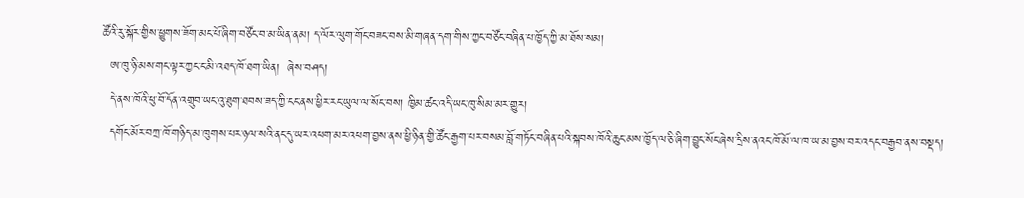ཚོའི་རུ་སྐོར་གྱིས་ཕྱུགས་ཟོག་མང་པོ་ཞིག་བཙོང་བ་མ་ཡིན་ནམ། ད་ལོར་ལུག་གོང་བཟང་བས་མི་གཞན་དག་གིས་ཀྱང་བཙོང་བཞིན་པ་ཁྱོད་ཀྱི་མ་ཐོས་སམ།
  ཨ་ཁུ་ཉི་མས་གང་ལྟར་ཀྱང་ང་མི་འཐད་ཁོ་ཐག་ཡིན།  ཞེས་བཤད།
  དེ་ནས་ཁོའི་ཕུ་བོ་དོན་འགྲུབ་ཡང་འུ་ཐུག་ཐབས་ཟད་ཀྱི་ངང་ནས་ཕྱིར་རང་ཡུལ་ལ་སོང་བས། ཁྱིམ་ཚང་འདི་ཡང་ཁུ་སིམ་མར་གྱུར།
  དགོང་མོར་བཀྲ་ཁོ་གཉིད་མ་ཁུགས་པར་ཉལ་སའི་ནང་དུ་ཡར་འཕག་མར་འཕག་བྱས་ནས་ཕྱི་ཉིན་གྱི་ཚོང་རྒྱག་པར་བསམ་བློ་གཏོང་བཞིན་པའི་སྐབས་ཁོའི་ཆུང་མས་ཁྱོད་ལ་ཅི་ཞིག་བྱུང་སོང་ཞེས་དྲིས་ནའང་ཁོ་མོ་ལ་ཁ་ཡ་མ་བྱས་བར་འདང་བརྒྱབ་ནས་བསྡད།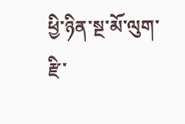ཕྱི་ཉིན་སྔ་མོ་ལུག་རྫི་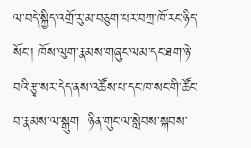ལ་བདེ་སྐྱིད་འགྲོ་རུ་མ་བཅུག་པར་བཀྲ་ཁོ་རང་ཉིད་སོང་། ཁོས་ལུག་རྣམས་གཞུང་ལམ་དང་ཐག་ཉེ་བའི་རྩྭ་སར་དེད་ནས་འཚོས་པ་དང་ཁ་སང་གི་ཚོང་བ་རྣམས་ལ་སྒུག  ཉིན་གུང་ལ་སླེབས་སྐབས་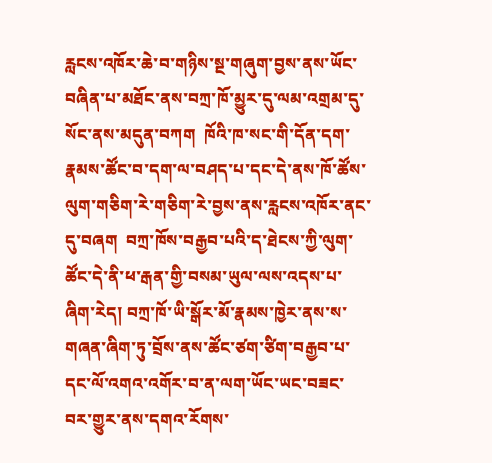རླངས་འཁོར་ཆེ་བ་གཉིས་སྔ་གཞུག་བྱས་ནས་ཡོང་བཞིན་པ་མཐོང་ནས་བཀྲ་ཁོ་མྱུར་དུ་ལམ་འགྲམ་དུ་སོང་ནས་མདུན་བཀག  ཁོའི་ཁ་སང་གི་དོན་དག་རྣམས་ཚོང་བ་དག་ལ་བཤད་པ་དང་དེ་ནས་ཁོ་ཚོས་ལུག་གཅིག་རེ་གཅིག་རེ་བྱས་ནས་རླངས་འཁོར་ནང་དུ་བཞག  བཀྲ་ཁོས་བརྒྱབ་པའི་ད་ཐེངས་ཀྱི་ལུག་ཚོང་དེ་ནི་ཕ་རྒན་གྱི་བསམ་ཡུལ་ལས་འདས་པ་ཞིག་རེད། བཀྲ་ཁོ་ཡི་སྒོར་མོ་རྣམས་ཁྱེར་ནས་ས་གཞན་ཞིག་ཏུ་བྲོས་ནས་ཚོང་ཙག་ཙིག་བརྒྱབ་པ་དང་ལོ་འགའ་འགོར་བ་ན་ལག་ཡོང་ཡང་བཟང་བར་གྱུར་ནས་དགའ་རོགས་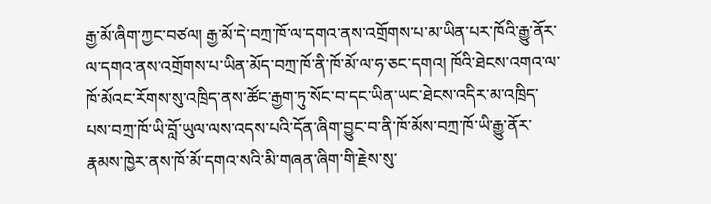རྒྱ་མོ་ཞིག་ཀྱང་བཙལ། རྒྱ་མོ་དེ་བཀྲ་ཁོ་ལ་དགའ་ནས་འགྲོགས་པ་མ་ཡིན་པར་ཁོའི་རྒྱུ་ནོར་ལ་དགའ་ནས་འགྲོགས་པ་ཡིན་མོད་བཀྲ་ཁོ་ནི་ཁོ་མོ་ལ་ཧ་ཅང་དགའ། ཁོའི་ཐེངས་འགའ་ལ་ཁོ་མོའང་རོགས་སུ་འཁྲིད་ནས་ཚོང་རྒྱག་ཏུ་སོང་བ་དང་ཡིན་ཡང་ཐེངས་འདིར་མ་འཁྲིད་པས་བཀྲ་ཁོ་ཡི་བློ་ཡུལ་ལས་འདས་པའི་དོན་ཞིག་བྱུང་བ་ནི་ཁོ་མོས་བཀྲ་ཁོ་ཡི་རྒྱུ་ནོར་རྣམས་ཁྱེར་ནས་ཁོ་མོ་དགའ་སའི་མི་གཞན་ཞིག་གི་རྗེས་སུ་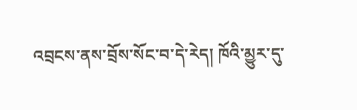འབྲངས་ནས་བྲོས་སོང་བ་དེ་རེད། ཁོའི་མྱུར་དུ་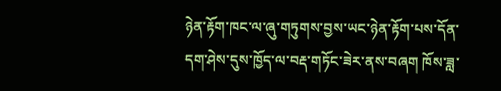ཉེན་རྟོག་ཁང་ལ་ཞུ་གཏུགས་བྱས་ཡང་ཉེན་རྟོག་པས་དོན་དག་ཤེས་དུས་ཁྱོད་ལ་བརྡ་གཏོང་ཟེར་ནས་བཞག ཁོས་ཟླ་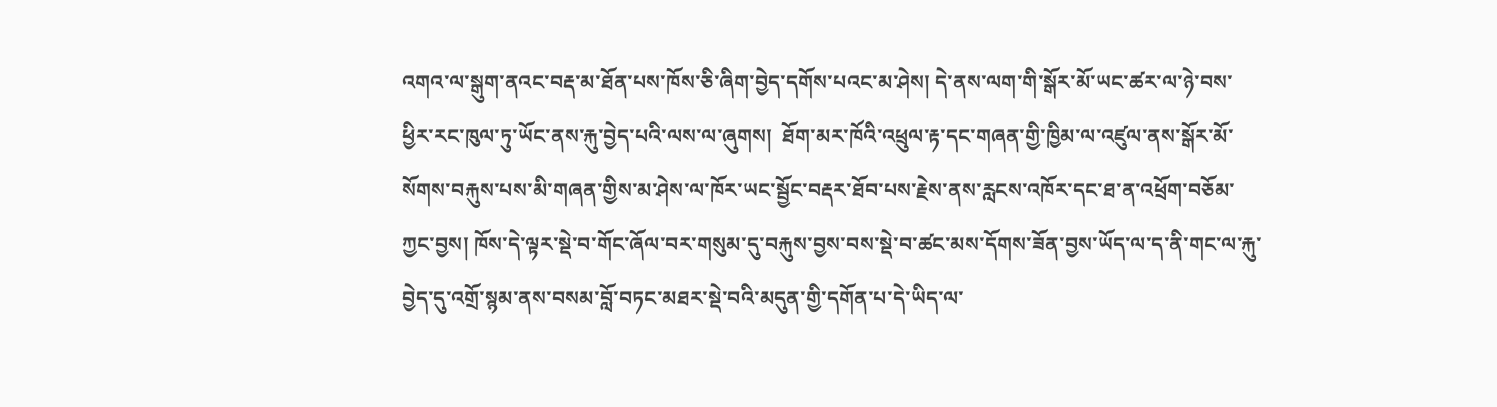འགའ་ལ་སྒུག་ནའང་བརྡ་མ་ཐོན་པས་ཁོས་ཅི་ཞིག་བྱེད་དགོས་པའང་མ་ཤེས། དེ་ནས་ལག་གི་སྒོར་མོ་ཡང་ཚར་ལ་ཉེ་བས་ཕྱིར་རང་ཁུལ་ཏུ་ཡོང་ནས་རྐུ་བྱེད་པའི་ལས་ལ་ཞུགས།  ཐོག་མར་ཁོའི་འཕྲུལ་རྟ་དང་གཞན་གྱི་ཁྱིམ་ལ་འཛུལ་ནས་སྒོར་མོ་སོགས་བརྐུས་པས་མི་གཞན་གྱིས་མ་ཤེས་ལ་ཁོར་ཡང་སྦྱོང་བརྡར་ཐོབ་པས་རྗེས་ནས་རླངས་འཁོར་དང་ཐ་ན་འཕྲོག་བཅོམ་ཀྱང་བྱས། ཁོས་དེ་ལྟར་སྡེ་བ་གོང་ཞོལ་བར་གསུམ་དུ་བརྐུས་བྱས་བས་སྡེ་བ་ཚང་མས་དོགས་ཟོན་བྱས་ཡོད་ལ་ད་ནི་གང་ལ་རྐུ་བྱེད་དུ་འགྲོ་སྙམ་ནས་བསམ་བློ་བཏང་མཐར་སྡེ་བའི་མདུན་གྱི་དགོན་པ་དེ་ཡིད་ལ་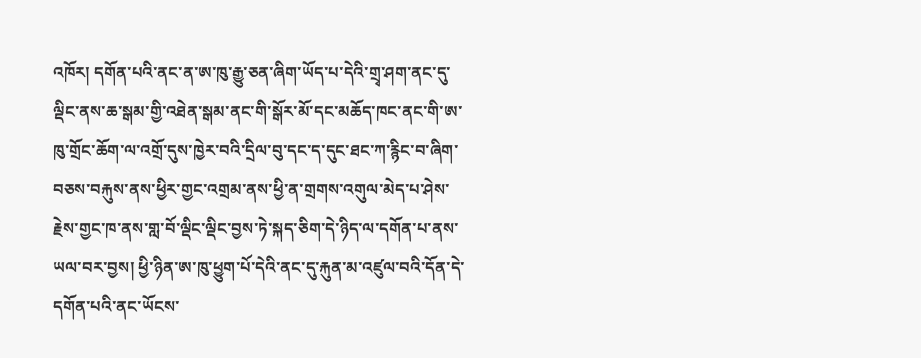འཁོར། དགོན་པའི་ནང་ན་ཨ་ཁུ་རྒྱུ་ཅན་ཞིག་ཡོད་པ་དེའི་གྲྭ་ཤག་ནང་དུ་ལྡིང་ནས་ཆ་སྒམ་གྱི་འཐེན་སྒམ་ནང་གི་སྒོར་མོ་དང་མཆོད་ཁང་ནང་གི་ཨ་ཁུ་གྲོང་ཆོག་ལ་འགྲོ་དུས་ཁྱེར་བའི་དྲིལ་བུ་དང་ད་དུང་ཐང་ཀ་རྙིང་བ་ཞིག་བཅས་བརྐུས་ནས་ཕྱིར་གྱང་འགྲམ་ནས་ཕྱི་ན་གྲགས་འགུལ་མེད་པ་ཤེས་རྗེས་གྱང་ཁ་ནས་གླ་བོ་ལྡིང་ལྡིང་བྱས་ཏེ་སྐད་ཅིག་དེ་ཉིད་ལ་དགོན་པ་ནས་ཡལ་བར་བྱས། ཕྱི་ཉིན་ཨ་ཁུ་ཕྱུག་པོ་དེའི་ནང་དུ་རྐུན་མ་འཛུལ་བའི་དོན་དེ་དགོན་པའི་ནང་ཡོངས་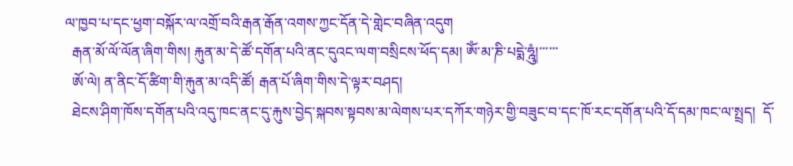ལ་ཁྱབ་པ་དང་ཕྱག་བསྐོར་ལ་འགྲོ་བའི་རྒན་རྒོན་འགས་ཀྱང་དོན་དེ་གླེང་བཞིན་འདུག
  རྒན་མོ་ལོ་ལོན་ཞིག་གིས། རྐུན་མ་དེ་ཚོ་དགོན་པའི་ནང་དུའང་ལག་བསྲིངས་ཕོད་དམ། ཨོཾ་མ་ཎི་པདྨེ་ཧྰུཾ།་་་་་་
  ཨོ་ལེ། ན་ནིང་དོ་ཚིག་གི་རྐུན་མ་འདི་ཚོ། རྒན་པོ་ཞིག་གིས་དེ་ལྟར་བཤད།
  ཐེངས་ཤིག་ཁོས་དགོན་པའི་འདུ་ཁང་ནང་དུ་རྐུས་བྱེད་སྐབས་སྟབས་མ་ལེགས་པར་དཀོར་གཉེར་གྱི་བཟུང་བ་དང་ཁོ་རང་དགོན་པའི་དོ་དམ་ཁང་ལ་སྤྲད།  དོ་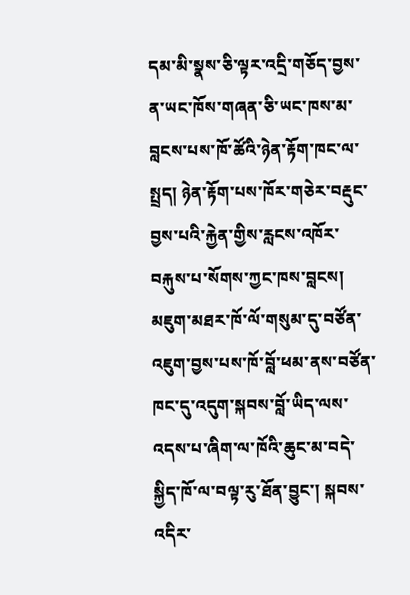དམ་མི་སྣས་ཅི་ལྟར་འདྲི་གཅོད་བྱས་ན་ཡང་ཁོས་གཞན་ཅི་ཡང་ཁས་མ་བླངས་པས་ཁོ་ཚོའི་ཉེན་རྟོག་ཁང་ལ་སྤྲད། ཉེན་རྟོག་པས་ཁོར་གཅེར་བརྡུང་བྱས་པའི་རྐྱེན་གྱིས་རླངས་འཁོར་བརྐུས་པ་སོགས་ཀྱང་ཁས་བླངས། མཇུག་མཐར་ཁོ་ལོ་གསུམ་དུ་བཙོན་འཇུག་བྱས་པས་ཁོ་བློ་ཕམ་ནས་བཙོན་ཁང་དུ་འདུག་སྐབས་བློ་ཡིད་ལས་འདས་པ་ཞིག་ལ་ཁོའི་ཆུང་མ་བདེ་སྐྱིད་ཁོ་ལ་བལྟ་རུ་ཐོན་བྱུང་། སྐབས་འདིར་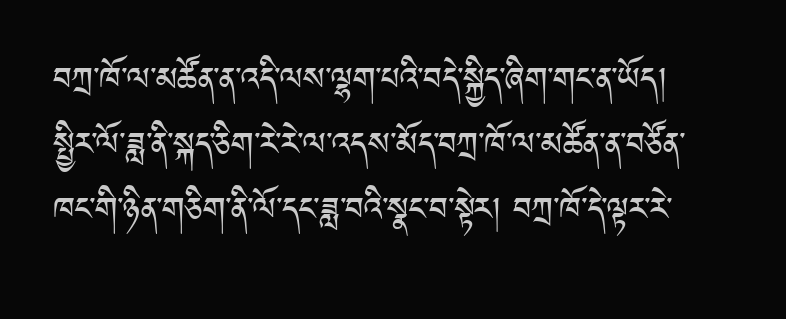བཀྲ་ཁོ་ལ་མཚོན་ན་འདི་ལས་ལྷག་པའི་བདེ་སྐྱིད་ཞིག་གང་ན་ཡོད། སྤྱིར་ལོ་ཟླ་ནི་སྐད་ཅིག་རེ་རེ་ལ་འདས་མོད་བཀྲ་ཁོ་ལ་མཚོན་ན་བཙོན་ཁང་གི་ཉིན་གཅིག་ནི་ལོ་དང་ཟླ་བའི་སྣང་བ་སྟེར། བཀྲ་ཁོ་དེ་ལྟར་རེ་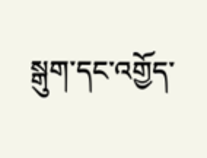སྒུག་དང་འགྱོད་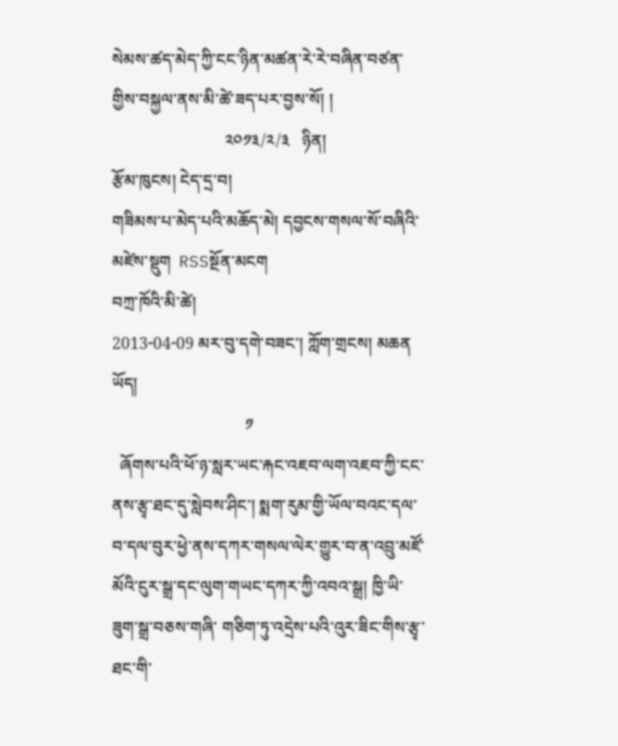སེམས་ཚད་མེད་ཀྱི་ངང་ཉིན་མཚན་རེ་རེ་བཞིན་བཙན་གྱིས་བསྐྱལ་ནས་མི་ཚེ་ཟད་པར་བྱས་སོ། །
                           ༢༠༡༣/༢/༣   ཉིན།
རྩོམ་ཁུངས། ངེད་དྲ་བ།
གཟིམས་པ་མེད་པའི་མཆོད་མེ། དབྱངས་གསལ་སོ་བཞིའི་མཛེས་སྡུག  RSSསྔོན་མངག
བཀྲ་ཁོའི་མི་ཚེ།
2013-04-09 མར་བུ་དགེ་བཟང་། ཀློག་གྲངས། མཆན ཡོད།
                                ༡
  ཞོགས་པའི་ཕོ་ཉ་སླར་ཡང་རྐང་འཇབ་ལག་འཇབ་ཀྱི་ངང་ནས་རྩྭ་ཐང་དུ་སླེབས་ཤིང་། སྨག་རུམ་གྱི་ཡོལ་བའང་དལ་བ་དལ་བུར་ཕྱེ་ནས་དཀར་གསལ་ལེར་གྱུར་བ་ན་འབྲུ་མཛོ་མོའི་ངུར་སྒྲ་དང་ལུག་གཡང་དཀར་ཀྱི་འབའ་སྒྲ། ཁྱི་ཡི་ཟུག་སྒྲ་བཅས་གཞི་ གཅིག་ཏུ་འདྲེས་པའི་འུར་ཟིང་གིས་རྩྭ་ཐང་གི་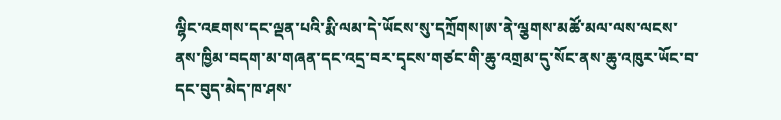ལྷིང་འཇགས་དང་ལྡན་པའི་རྨི་ལམ་དེ་ཡོངས་སུ་དཀྲོགས།ཨ་ནེ་ལྕགས་མཚོ་མལ་ལས་ལངས་ནས་ཁྱིམ་བདག་མ་གཞན་དང་འདྲ་བར་དྭངས་གཙང་གི་ཆུ་འགྲམ་དུ་སོང་ནས་ཆུ་འཁུར་ཡོང་བ་དང་བུད་མེད་ཁ་ཤས་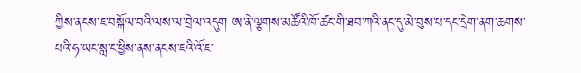ཀྱིས་ནངས་ཇ་བསྐོལ་བའི་ལས་ལ་བྲེལ་འདུག ཨ་ནེ་ལྕགས་མཚོའི་ཁོ་ཚང་གི་ཐབ་ཀའི་ནང་དུ་མེ་བུས་པ་དང་དྲེག་ནག་ཆགས་པའི་ཧ་ཡང་སླ་ང་ཕྱིས་ནས་ནངས་ཇའི་འོ་ཇ་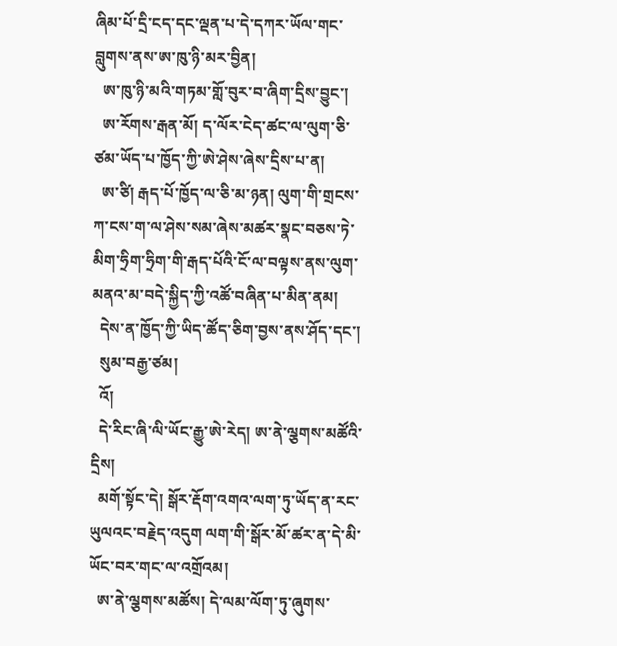ཞིམ་པོ་དྲི་ངད་དང་ལྡན་པ་དེ་དཀར་ཡོལ་གང་བླུགས་ནས་ཨ་ཁུ་ཉི་མར་བྱིན།
  ཨ་ཁུ་ཉི་མའི་གཏམ་གློ་བུར་བ་ཞིག་དྲིས་བྱུང་།
  ཨ་རོགས་རྒན་མོ། ད་ལོར་ངེད་ཚང་ལ་ལུག་ཅི་ཙམ་ཡོད་པ་ཁྱོད་ཀྱི་ཨེ་ཤེས་ཞེས་དྲིས་པ་ན།
  ཨ་ཙི། རྒད་པོ་ཁྱོད་ལ་ཅི་མ་ཉན། ལུག་གི་གྲངས་ཀ་ངས་ག་ལ་ཤེས་སམ་ཞེས་མཚར་སྣང་བཅས་ཏེ་མིག་ཧྲིག་ཧྲིག་གི་རྒད་པོའི་ངོ་ལ་བལྟས་ནས་ལུག་མནའ་མ་བདེ་སྐྱིད་ཀྱི་འཚོ་བཞིན་པ་མིན་ནམ།
  དེས་ན་ཁྱོད་ཀྱི་ཡིད་ཚོད་ཅིག་བྱས་ནས་ཤོད་དང་།
  སུམ་བརྒྱ་ཙམ།
  འོ།
  དེ་རིང་ཞི་ལི་ཡོང་རྒྱུ་ཨེ་རེད། ཨ་ནེ་ལྕགས་མཚོའི་དྲིས།
  མགོ་སྟོང་དེ། སྒོར་རྡོག་འགའ་ལག་ཏུ་ཡོད་ན་རང་ཡུལའང་བརྗེད་འདུག ལག་གི་སྒོར་མོ་ཚར་ན་དེ་མི་ཡོང་བར་གང་ལ་འགྲོའམ།
  ཨ་ནེ་ལྕགས་མཚོས། དེ་ལམ་ལོག་ཏུ་ཞུགས་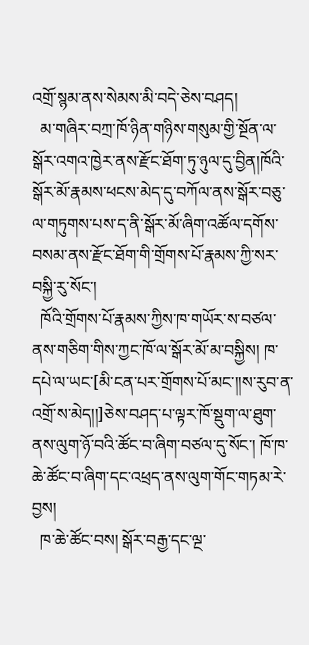འགྲོ་སྙམ་ནས་སེམས་མི་བདེ་ཅེས་བཤད།
  མ་གཞིར་བཀྲ་ཁོ་ཉིན་གཉིས་གསུམ་གྱི་སྔོན་ལ་སྒོར་འགའ་ཁྱེར་ནས་རྫོང་ཐོག་ཏུ་ཉུལ་དུ་བྱིན།ཁོའི་སྒོར་མོ་རྣམས་ཕངས་མེད་དུ་བཀོལ་ནས་སྒོར་བཅུ་ལ་གཏུགས་པས་ད་ནི་སྒོར་མོ་ཞིག་འཚོལ་དགོས་བསམ་ནས་རྫོང་ཐོག་གི་གྲོགས་པོ་རྣམས་ཀྱི་སར་བསྐྱི་རུ་སོང་།
  ཁོའི་གྲོགས་པོ་རྣམས་ཀྱིས་ཁ་གཡོར་ས་བཙལ་ནས་གཅིག་གིས་ཀྱང་ཁོ་ལ་སྒོར་མོ་མ་བསྐྱིས། ཁ་དཔེ་ལ་ཡང་[མི་ངན་པར་གྲོགས་པོ་མང་།།ས་རུབ་ན་འགྲོ་ས་མེད།།]ཅེས་བཤད་པ་ལྟར་ཁོ་སྡུག་ལ་ཐུག་ནས་ལུག་ཉོ་བའི་ཚོང་བ་ཞིག་བཙལ་དུ་སོང་། ཁོ་ཁ་ཆེ་ཚོང་བ་ཞིག་དང་འཕྲད་ནས་ལུག་གོང་གཏམ་རེ་བྱས།
  ཁ་ཆེ་ཚོང་བས། སྒོར་བརྒྱ་དང་ལྔ་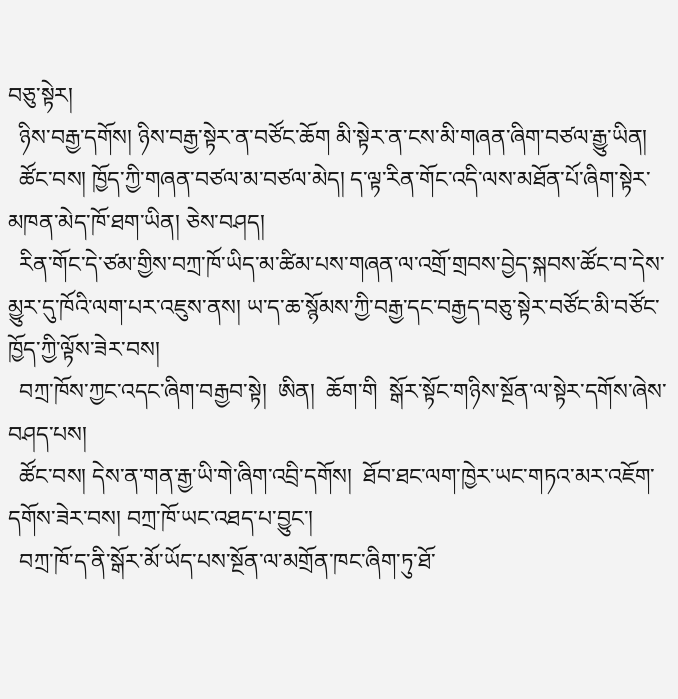བཅུ་སྟེར།
  ཉིས་བརྒྱ་དགོས། ཉིས་བརྒྱ་སྟེར་ན་བཙོང་ཆོག མི་སྟེར་ན་ངས་མི་གཞན་ཞིག་བཙལ་རྒྱུ་ཡིན།
  ཚོང་བས། ཁྱོད་ཀྱི་གཞན་བཙལ་མ་བཙལ་མེད། ད་ལྟ་རིན་གོང་འདི་ལས་མཐོན་པོ་ཞིག་སྟེར་མཁན་མེད་ཁོ་ཐག་ཡིན། ཅེས་བཤད།
  རིན་གོང་དེ་ཙམ་གྱིས་བཀྲ་ཁོ་ཡིད་མ་ཚིམ་པས་གཞན་ལ་འགྲོ་གྲབས་བྱེད་སྐབས་ཚོང་བ་དེས་མྱུར་དུ་ཁོའི་ལག་པར་འཇུས་ནས། ཡ་ད་ཆ་སྙོམས་ཀྱི་བརྒྱ་དང་བརྒྱད་བཅུ་སྟེར་བཙོང་མི་བཙོང་ཁྱོད་ཀྱི་ལྟོས་ཟེར་བས།
  བཀྲ་ཁོས་ཀྱང་འདང་ཞིག་བརྒྱབ་སྟེ།  ཨིན།  ཆོག་གི  སྒོར་སྟོང་གཉིས་སྔོན་ལ་སྟེར་དགོས་ཞེས་བཤད་པས།
  ཚོང་བས། དེས་ན་གན་རྒྱ་ཡི་གེ་ཞིག་འབྲི་དགོས།  ཐོབ་ཐང་ལག་ཁྱེར་ཡང་གཏའ་མར་འཇོག་དགོས་ཟེར་བས། བཀྲ་ཁོ་ཡང་འཐད་པ་བྱུང་།
  བཀྲ་ཁོ་ད་ནི་སྒོར་མོ་ཡོད་པས་སྔོན་ལ་མགྲོན་ཁང་ཞིག་ཏུ་ཐོ་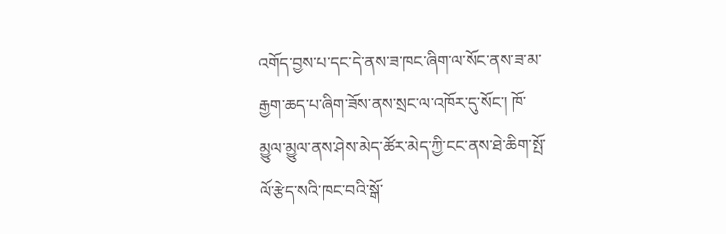འགོད་བྱས་པ་དང་དེ་ནས་ཟ་ཁང་ཞིག་ལ་སོང་ནས་ཟ་མ་རྒྱག་ཆད་པ་ཞིག་ཟོས་ནས་སྲང་ལ་འཁོར་དུ་སོང་། ཁོ་མྱུལ་མྱུལ་ནས་ཤེས་མེད་ཚོར་མེད་ཀྱི་ངང་ནས་ཐེ་ཆིག་སྤོ་ལོ་རྩེད་སའི་ཁང་བའི་སྒོ་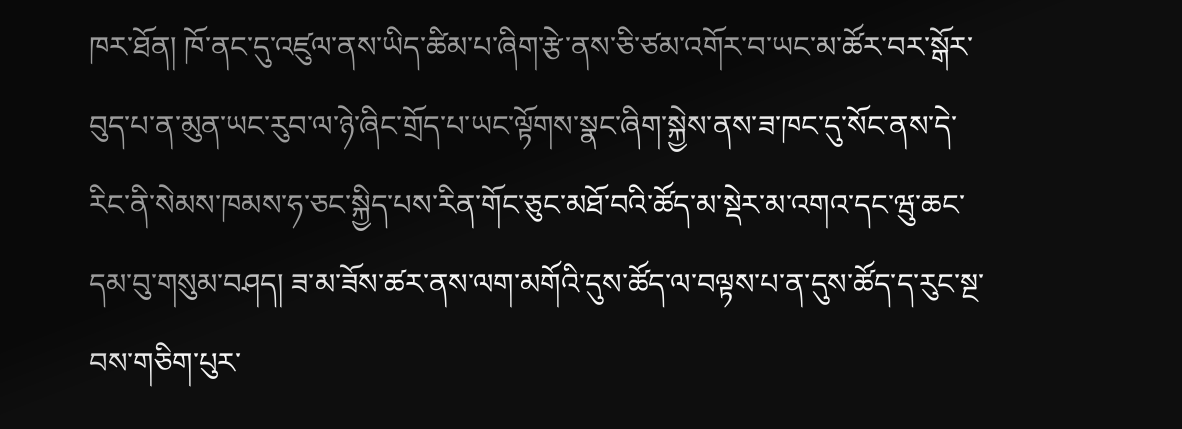ཁར་ཐོན། ཁོ་ནང་དུ་འཛུལ་ནས་ཡིད་ཚིམ་པ་ཞིག་རྩེ་ནས་ཅི་ཙམ་འགོར་བ་ཡང་མ་ཚོར་བར་སྒོར་བུད་པ་ན་མུན་ཡང་རུབ་ལ་ཉེ་ཞིང་གྲོད་པ་ཡང་ལྟོགས་སྣང་ཞིག་སྐྱེས་ནས་ཟ་ཁང་དུ་སོང་ནས་དེ་རིང་ནི་སེམས་ཁམས་ཧ་ཅང་སྐྱིད་པས་རིན་གོང་ཅུང་མཐོ་བའི་ཚོད་མ་སྡེར་མ་འགའ་དང་ཝུ་ཆང་དམ་བུ་གསུམ་བཤད། ཟ་མ་ཟོས་ཚར་ནས་ལག་མགོའི་དུས་ཚོད་ལ་བལྟས་པ་ན་དུས་ཚོད་ད་རུང་སྔ་བས་གཅིག་པུར་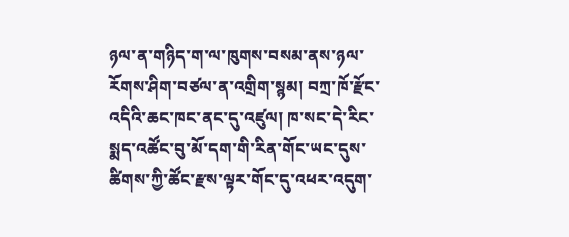ཉལ་ན་གཉིད་ག་ལ་ཁུགས་བསམ་ནས་ཉལ་རོགས་ཤིག་བཙལ་ན་འགྲིག་སྙམ། བཀྲ་ཁོ་རྫོང་འདིའི་ཆང་ཁང་ནང་དུ་འཛུལ། ཁ་སང་དེ་རིང་སྨད་འཚོང་བུ་མོ་དག་གི་རིན་གོང་ཡང་དུས་ཚིགས་ཀྱི་ཚོང་རྫས་ལྟར་གོང་དུ་འཕར་འདུག་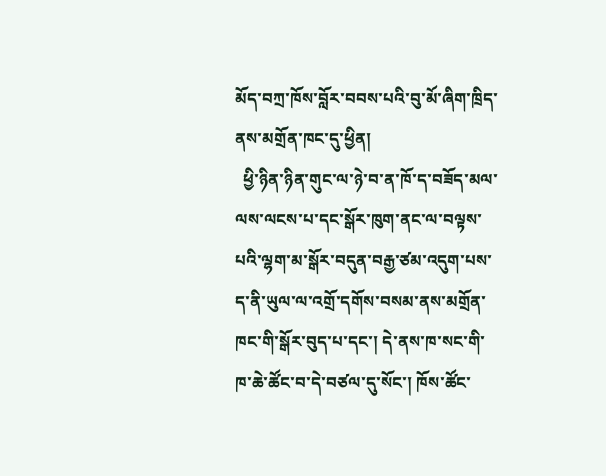མོད་བཀྲ་ཁོས་བློར་བབས་པའི་བུ་མོ་ཞིག་ཁྲིད་ནས་མགྲོན་ཁང་དུ་ཕྱིན།
  ཕྱི་ཉིན་ཉིན་གུང་ལ་ཉེ་བ་ན་ཁོ་ད་བཟོད་མལ་ལས་ལངས་པ་དང་སྒོར་ཁུག་ནང་ལ་བལྟས་པའི་ལྷག་མ་སྒོར་བདུན་བརྒྱ་ཙམ་འདུག་པས་ད་ནི་ཡུལ་ལ་འགྲོ་དགོས་བསམ་ནས་མགྲོན་ཁང་གི་སྒོར་བུད་པ་དང་། དེ་ནས་ཁ་སང་གི་ཁ་ཆེ་ཚོང་བ་དེ་བཙལ་དུ་སོང་། ཁོས་ཚོང་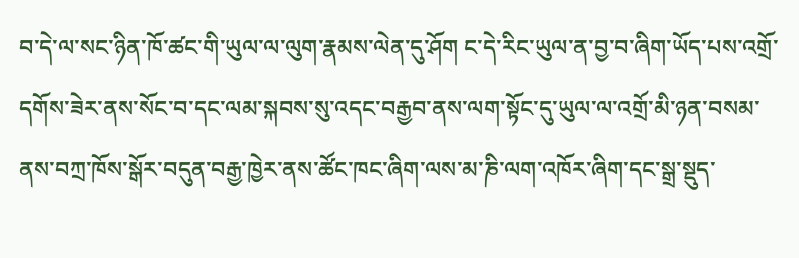བ་དེ་ལ་སང་ཉིན་ཁོ་ཚང་གི་ཡུལ་ལ་ལུག་རྣམས་ལེན་དུ་ཤོག ང་དེ་རིང་ཡུལ་ན་བྱ་བ་ཞིག་ཡོད་པས་འགྲོ་དགོས་ཟེར་ནས་སོང་བ་དང་ལམ་སྐབས་སུ་འདང་བརྒྱབ་ནས་ལག་སྟོང་དུ་ཡུལ་ལ་འགྲོ་མི་ཉན་བསམ་ནས་བཀྲ་ཁོས་སྒོར་བདུན་བརྒྱ་ཁྱེར་ནས་ཚོང་ཁང་ཞིག་ལས་མ་ཎི་ལག་འཁོར་ཞིག་དང་སྒྲ་སྡུད་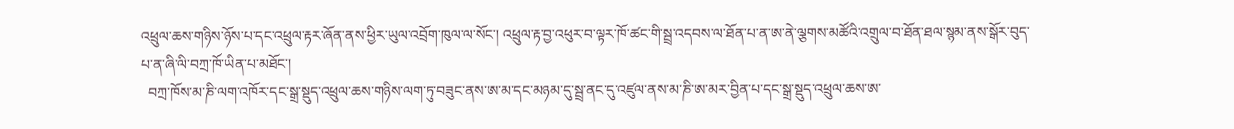འཕྲུལ་ཆས་གཉིས་ཉོས་པ་དང་འཕྲུལ་རྟར་ཞོན་ནས་ཕྱིར་ཡུལ་འབྲོག་ཁུལ་ལ་སོང་། འཕྲུལ་རྟ་བྱ་འཕུར་བ་ལྟར་ཁོ་ཚང་གི་སྦྲ་འདབས་ལ་ཐོན་པ་ན་ཨ་ནེ་ལྕགས་མཚོའི་འགྲུལ་བ་ཐོན་ཐལ་སྙམ་ནས་སྒོར་བུད་པ་ན་ཞི་ལི་བཀྲ་ཁོ་ཡིན་པ་མཐོང་།
  བཀྲ་ཁོས་མ་ཎི་ལག་འཁོར་དང་སྒྲ་སྡུད་འཕྲུལ་ཆས་གཉིས་ལག་ཏུ་བཟུང་ནས་ཨ་མ་དང་མཉམ་དུ་སྦྲ་ནང་དུ་འཛུལ་ནས་མ་ཎི་ཨ་མར་བྱིན་པ་དང་སྒྲ་སྡུད་འཕྲུལ་ཆས་ཨ་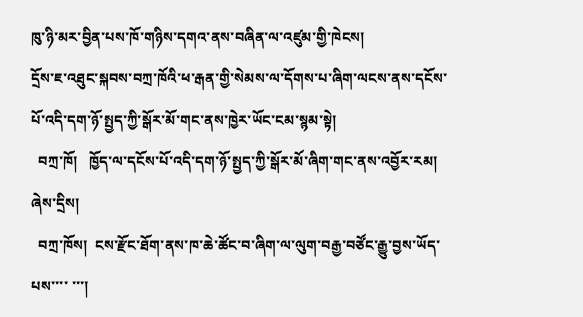ཁུ་ཉི་མར་བྱིན་པས་ཁོ་གཉིས་དགའ་ནས་བཞིན་ལ་འཛུམ་གྱི་ཁེངས།
དྲོས་ཇ་འཐུང་སྐབས་བཀྲ་ཁོའི་ཕ་རྒན་གྱི་སེམས་ལ་དོགས་པ་ཞིག་ལངས་ནས་དངོས་པོ་འདི་དག་ཉོ་སྤྱད་ཀྱི་སྒོར་མོ་གང་ནས་ཁྱེར་ཡོང་ངམ་སྙམ་སྟེ།
  བཀྲ་ཁོ།   ཁྱོད་ལ་དངོས་པོ་འདི་དག་ཉོ་སྤྱད་ཀྱི་སྒོར་མོ་ཞིག་གང་ནས་འབྱོར་རམ། ཞེས་དྲིས།
  བཀྲ་ཁོས།  ངས་རྫོང་ཐོག་ནས་ཁ་ཆེ་ཚོང་བ་ཞིག་ལ་ལུག་བརྒྱ་བཙོང་རྒྱུ་བྱས་ཡོད་པས་་་་ ་་་།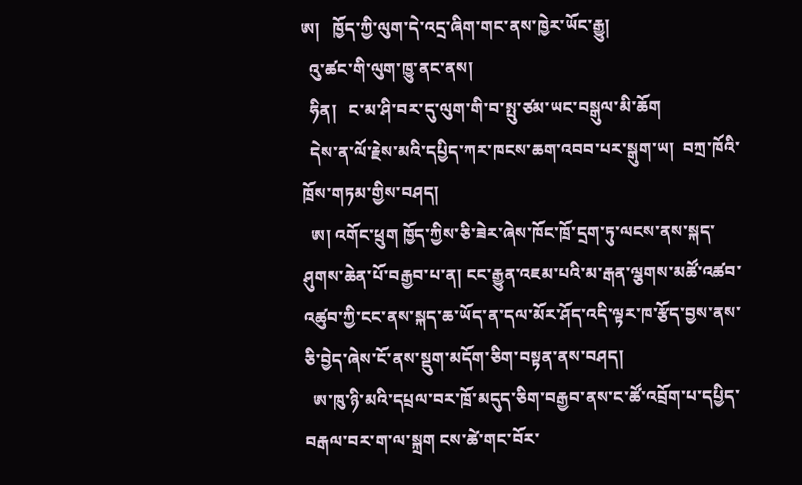ཨ།   ཁྱོད་ཀྱི་ལུག་དེ་འདྲ་ཞིག་གང་ནས་ཁྱེར་ཡོང་རྒྱུ།
  འུ་ཚང་གི་ལུག་ཁྱུ་ནང་ནས།
  ཧིན།   ང་མ་ཤི་བར་དུ་ལུག་གི་བ་སྤུ་ཙམ་ཡང་བསྒུལ་མི་ཆོག
  དེས་ན་ལོ་རྗེས་མའི་དཔྱིད་ཀར་ཁངས་ཆག་འབབ་པར་སྒུག་ཡ།  བཀྲ་ཁོའི་ཁྲོས་གཏམ་གྱིས་བཤད།
  ཨ། འགོང་ཕྲུག ཁྱོད་ཀྱིས་ཅི་ཟེར་ཞེས་ཁོང་ཁྲོ་དྲག་ཏུ་ལངས་ནས་སྐད་ཤུགས་ཆེན་པོ་བརྒྱབ་པ་ན། ངང་རྒྱུན་འཇམ་པའི་མ་རྒན་ལྕགས་མཚོ་འཚབ་འཚུབ་ཀྱི་ངང་ནས་སྐད་ཆ་ཡོད་ན་དལ་མོར་ཤོད་འདི་ལྟར་ཁ་རྩོད་བྱས་ནས་ཅི་བྱེད་ཞེས་ངོ་ནས་སྡུག་མདོག་ཅིག་བསྟན་ནས་བཤད།
  ཨ་ཁུ་ཉི་མའི་དཔྲལ་བར་ཁྲོ་མདུད་ཅིག་བརྒྱབ་ནས་ང་ཚོ་འབྲོག་པ་དཔྱིད་བརྒལ་བར་ག་ལ་སྐྲག ངས་ཚེ་གང་བོར་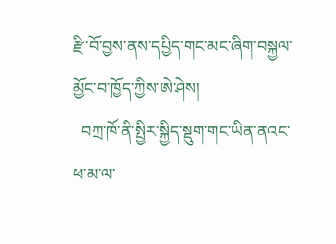རྫི་བོ་བྱས་ནས་དཔྱིད་གང་མང་ཞིག་བསྐྱལ་མྱོང་བ་ཁྱོད་ཀྱིས་ཨེ་ཤེས།
  བཀྲ་ཁོ་ནི་སྤྱིར་སྐྱིད་སྡུག་གང་ཡིན་ནའང་ཕ་མ་ལ་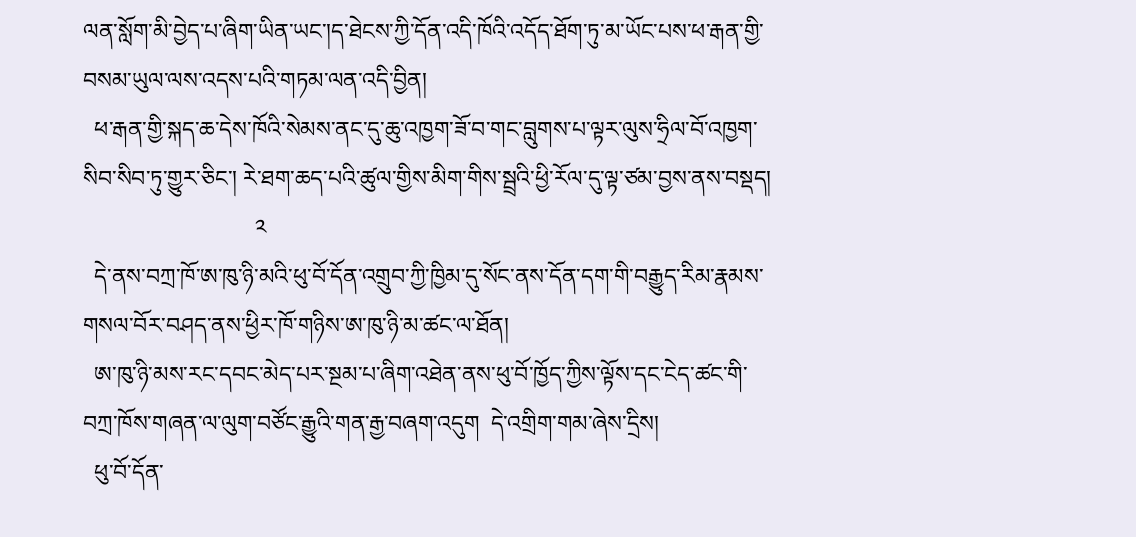ལན་སློག་མི་བྱེད་པ་ཞིག་ཡིན་ཡང་།ད་ཐེངས་ཀྱི་དོན་འདི་ཁོའི་འདོད་ཐོག་ཏུ་མ་ཡོང་པས་ཕ་རྒན་གྱི་བསམ་ཡུལ་ལས་འདས་པའི་གཏམ་ལན་འདི་བྱིན།
  ཕ་རྒན་གྱི་སྐད་ཆ་དེས་ཁོའི་སེམས་ནང་དུ་ཆུ་འཁྱག་ཟོ་བ་གང་བླུགས་པ་ལྟར་ལུས་ཧྲིལ་བོ་འཁྱག་སིབ་སིབ་ཏུ་གྱུར་ཅིང་། རེ་ཐག་ཆད་པའི་ཚུལ་གྱིས་མིག་གིས་སྦྲའི་ཕྱི་རོལ་དུ་ལྟ་ཙམ་བྱས་ནས་བསྡད།
                              ༢
  དེ་ནས་བཀྲ་ཁོ་ཨ་ཁུ་ཉི་མའི་ཕུ་བོ་དོན་འགྲུབ་ཀྱི་ཁྱིམ་དུ་སོང་ནས་དོན་དག་གི་བརྒྱུད་རིམ་རྣམས་གསལ་བོར་བཤད་ནས་ཕྱིར་ཁོ་གཉིས་ཨ་ཁུ་ཉི་མ་ཚང་ལ་ཐོན།
  ཨ་ཁུ་ཉི་མས་རང་དབང་མེད་པར་སྔམ་པ་ཞིག་འཐེན་ནས་ཕུ་བོ་ཁྱོད་ཀྱིས་ལྟོས་དང་ངེད་ཚང་གི་བཀྲ་ཁོས་གཞན་ལ་ལུག་བཙོང་རྒྱུའི་གན་རྒྱ་བཞག་འདུག  དེ་འགྲིག་གམ་ཞེས་དྲིས།
  ཕུ་བོ་དོན་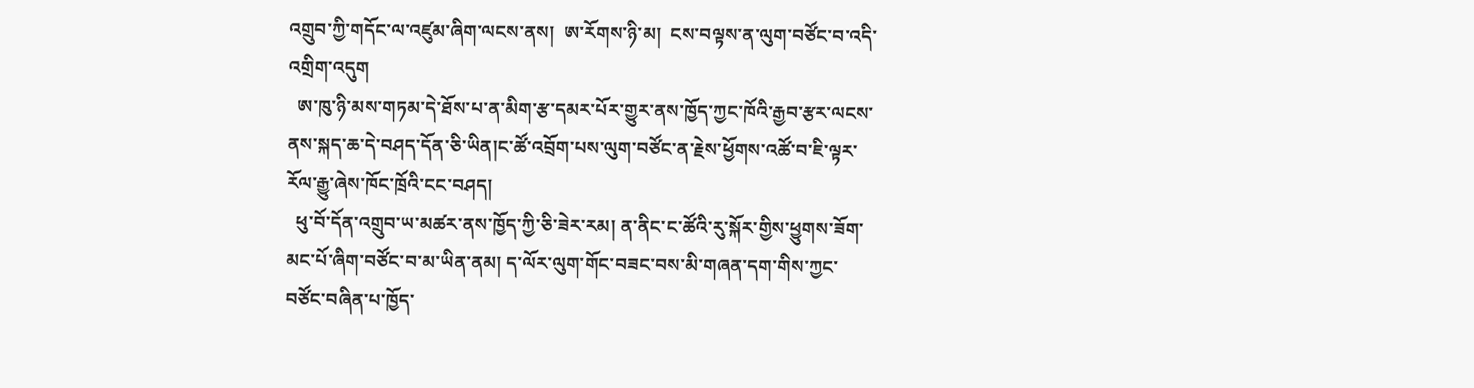འགྲུབ་ཀྱི་གདོང་ལ་འཛུམ་ཞིག་ལངས་ནས།  ཨ་རོགས་ཉི་མ།  ངས་བལྟས་ན་ལུག་བཙོང་བ་འདི་འགྲིག་འདུག
  ཨ་ཁུ་ཉི་མས་གཏམ་དེ་ཐོས་པ་ན་མིག་རྩ་དམར་པོར་གྱུར་ནས་ཁྱོད་ཀྱང་ཁོའི་རྒྱབ་རྩར་ལངས་ནས་སྐད་ཆ་དེ་བཤད་དོན་ཅི་ཡིན།ང་ཚོ་འབྲོག་པས་ལུག་བཙོང་ན་རྗེས་ཕྱོགས་འཚོ་བ་ཇི་ལྟར་རོལ་རྒྱུ་ཞེས་ཁོང་ཁྲོའི་ངང་བཤད།
  ཕུ་བོ་དོན་འགྲུབ་ཡ་མཚར་ནས་ཁྱོད་ཀྱི་ཅི་ཟེར་རམ། ན་ནིང་ང་ཚོའི་རུ་སྐོར་གྱིས་ཕྱུགས་ཟོག་མང་པོ་ཞིག་བཙོང་བ་མ་ཡིན་ནམ། ད་ལོར་ལུག་གོང་བཟང་བས་མི་གཞན་དག་གིས་ཀྱང་བཙོང་བཞིན་པ་ཁྱོད་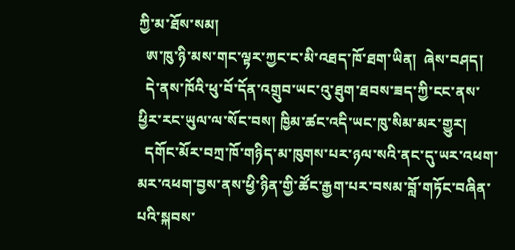ཀྱི་མ་ཐོས་སམ།
  ཨ་ཁུ་ཉི་མས་གང་ལྟར་ཀྱང་ང་མི་འཐད་ཁོ་ཐག་ཡིན།  ཞེས་བཤད།
  དེ་ནས་ཁོའི་ཕུ་བོ་དོན་འགྲུབ་ཡང་འུ་ཐུག་ཐབས་ཟད་ཀྱི་ངང་ནས་ཕྱིར་རང་ཡུལ་ལ་སོང་བས། ཁྱིམ་ཚང་འདི་ཡང་ཁུ་སིམ་མར་གྱུར།
  དགོང་མོར་བཀྲ་ཁོ་གཉིད་མ་ཁུགས་པར་ཉལ་སའི་ནང་དུ་ཡར་འཕག་མར་འཕག་བྱས་ནས་ཕྱི་ཉིན་གྱི་ཚོང་རྒྱག་པར་བསམ་བློ་གཏོང་བཞིན་པའི་སྐབས་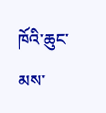ཁོའི་ཆུང་མས་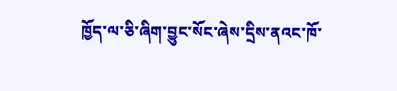ཁྱོད་ལ་ཅི་ཞིག་བྱུང་སོང་ཞེས་དྲིས་ནའང་ཁོ་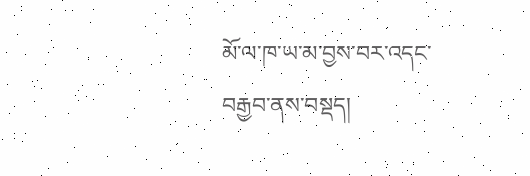མོ་ལ་ཁ་ཡ་མ་བྱས་བར་འདང་བརྒྱབ་ནས་བསྡད།